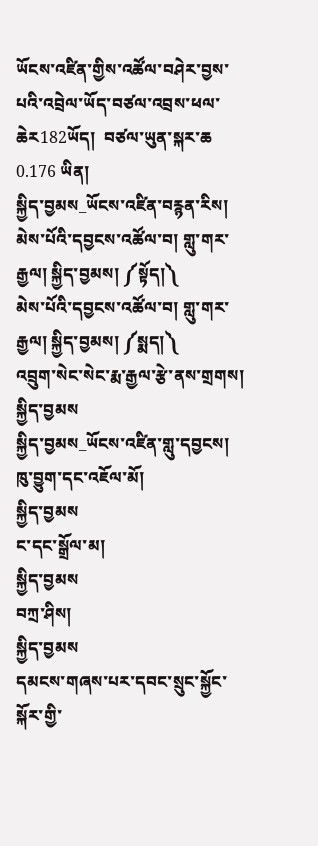ཡོངས་འཛིན་གྱིས་འཚོལ་བཤེར་བྱས་པའི་འབྲེལ་ཡོད་བཙལ་འབྲས་ཕལ་ཆེར182ཡོད།  བཙལ་ཡུན་སྐར་ཆ 0.176 ཡིན།
སྐྱིད་བྱམས_ཡོངས་འཛིན་བརྙན་རིས།
མེས་པོའི་དབྱངས་འཚོལ་བ། གླུ་གར་རྒྱལ། སྐྱིད་བྱམས། ༼སྟོད།༽
མེས་པོའི་དབྱངས་འཚོལ་བ། གླུ་གར་རྒྱལ། སྐྱིད་བྱམས། ༼སྨད།༽
འབྲུག་སེང་སེང་རྨ་རྒྱལ་རྩེ་ནས་གྲགས། སྐྱིད་བྱམས
སྐྱིད་བྱམས_ཡོངས་འཛིན་གླུ་དབྱངས།
ཁུ་བྱུག་དང་འཇོལ་མོ།
སྐྱིད་བྱམས
ང་དང་སྒྲོལ་མ།
སྐྱིད་བྱམས
བཀྲ་ཤིས།
སྐྱིད་བྱམས
དམངས་གཞས་པར་དབང་སྲུང་སྐྱོང་སྐོར་གྱི་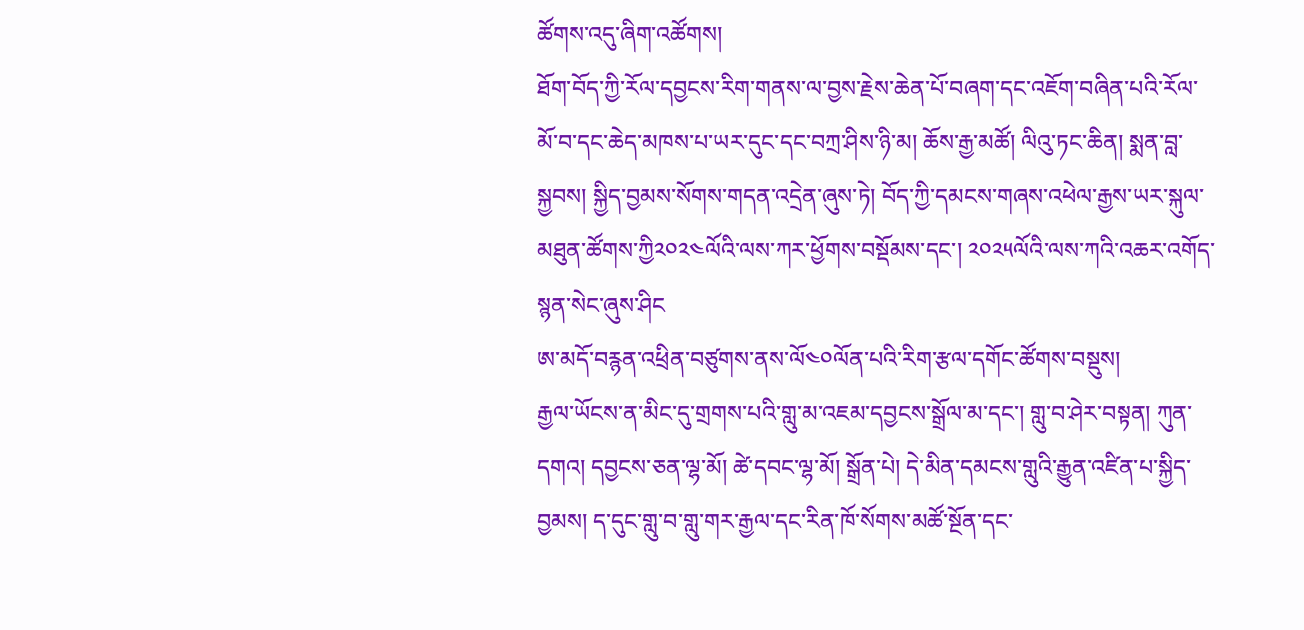ཚོགས་འདུ་ཞིག་འཚོགས།
ཐོག་བོད་ཀྱི་རོལ་དབྱངས་རིག་གནས་ལ་བྱས་རྗེས་ཆེན་པོ་བཞག་དང་འཇོག་བཞིན་པའི་རོལ་མོ་བ་དང་ཆེད་མཁས་པ་ཡར་དུང་དང་བཀྲ་ཤིས་ཉི་མ། ཆོས་རྒྱ་མཚོ། ལིའུ་ཏང་ཆིན། སྨན་བླ་སྐྱབས། སྐྱིད་བྱམས་སོགས་གདན་འདྲེན་ཞུས་ཏེ། བོད་ཀྱི་དམངས་གཞས་འཕེལ་རྒྱས་ཡར་སྐུལ་མཐུན་ཚོགས་ཀྱི༢༠༢༤ལོའི་ལས་ཀར་ཕྱོགས་བསྡོམས་དང་། ༢༠༢༥ལོའི་ལས་ཀའི་འཆར་འགོད་སྙན་སེང་ཞུས་ཤིང
ཨ་མདོ་བརྙན་འཕྲིན་བཙུགས་ནས་ལོ༤༠ལོན་པའི་རིག་རྩལ་དགོང་ཚོགས་བསྡུས།
རྒྱལ་ཡོངས་ན་མིང་དུ་གྲགས་པའི་གླུ་མ་འཇམ་དབྱངས་སྒྲོལ་མ་དང་། གླུ་བ་ཤེར་བསྟན། ཀུན་དགའ། དབྱངས་ཅན་ལྷ་མོ། ཚེ་དབང་ལྷ་མོ། སྒྲོན་པེ། དེ་མིན་དམངས་གླུའི་རྒྱུན་འཛིན་པ་སྐྱིད་བྱམས། ད་དུང་གླུ་བ་གླུ་གར་རྒྱལ་དང་རིན་ཁོ་སོགས་མཚོ་སྔོན་དང་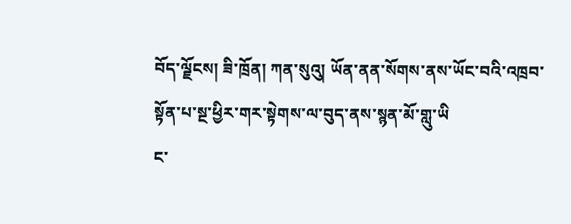བོད་ལྗོངས། ཟི་ཁྲོན། ཀན་སུའུ། ཡོན་ནན་སོགས་ནས་ཡོང་བའི་འཁྲབ་སྟོན་པ་སྔ་ཕྱིར་གར་སྟེགས་ལ་བུད་ནས་སྙན་མོ་གླུ་ཡི
ང་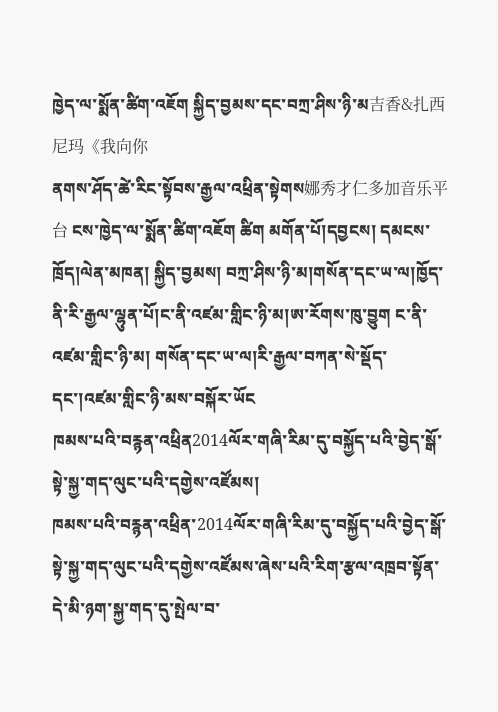ཁྱེད་ལ་སྨོན་ཚིག་འཇོག སྐྱིད་བྱམས་དང་བཀྲ་ཤིས་ཉི་མ吉香&扎西尼玛《我向你
ནགས་ཤོད་ཚེ་རིང་སྟོབས་རྒྱལ་འཕྲིན་སྟེགས娜秀才仁多加音乐平台 ངས་ཁྱེད་ལ་སྨོན་ཚིག་འཇོག ཚིག མགོན་པོ།དབྱངས། དམངས་ཁྲོད།ལེན་མཁན། སྐྱིད་བྱམས། བཀྲ་ཤིས་ཉི་མ།གསོན་དང་ཡ་ལ།ཁྱོད་ནི་རི་རྒྱལ་ལྷུན་པོ།ང་ནི་འཛམ་གླིང་ཉི་མ།ཨ་རོགས་ཁུ་བྱུག ང་ནི་འཛམ་གླིང་ཉི་མ། གསོན་དང་ཡ་ལ།རི་རྒྱལ་བཀན་སེ་སྡོད་དང་།འཛམ་གླིང་ཉི་མས་བསྐོར་ཡོང
ཁམས་པའི་བརྙན་འཕྲིན2014ལོར་གཞི་རིམ་དུ་བསྐྱོད་པའི་བྱེད་སྒོ་སྟེ་སྐྱ་གད་ལུང་པའི་དགྱེས་འཛོམས།
ཁམས་པའི་བརྙན་འཕྲིན་2014ལོར་གཞི་རིམ་དུ་བསྐྱོད་པའི་བྱེད་སྒོ་སྟེ་སྐྱ་གད་ལུང་པའི་དགྱེས་འཛོམས་ཞེས་པའི་རིག་རྩལ་འཁྲབ་སྟོན་དེ་མི་ཉག་སྐྱ་གད་དུ་སྤེལ་བ་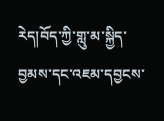རེད།བོད་ཀྱི་གླུ་མ་སྐྱིད་བྱམས་དང་འཇམ་དབྱངས་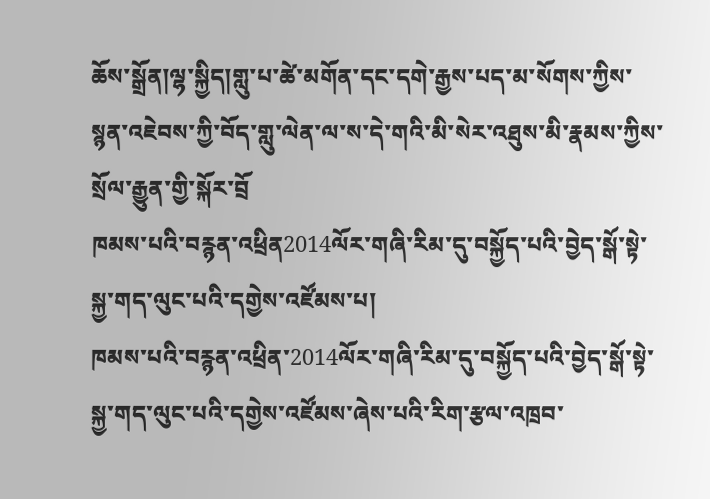ཆོས་སྒྲོན།ལྷ་སྐྱིད།གླུ་པ་ཚེ་མགོན་དང་དགེ་རྒྱས་པད་མ་སོགས་ཀྱིས་སྙན་འཇེབས་ཀྱི་བོད་གླུ་ལེན་ལ་ས་དེ་གའི་མི་སེར་འཐུས་མི་རྣམས་ཀྱིས་སྲོལ་རྒྱུན་གྱི་སྐོར་བྲོ
ཁམས་པའི་བརྙན་འཕྲིན2014ལོར་གཞི་རིམ་དུ་བསྐྱོད་པའི་བྱེད་སྒོ་སྟེ་སྐྱ་གད་ལུང་པའི་དགྱེས་འཛོམས་པ།
ཁམས་པའི་བརྙན་འཕྲིན་2014ལོར་གཞི་རིམ་དུ་བསྐྱོད་པའི་བྱེད་སྒོ་སྟེ་སྐྱ་གད་ལུང་པའི་དགྱེས་འཛོམས་ཞེས་པའི་རིག་རྩལ་འཁྲབ་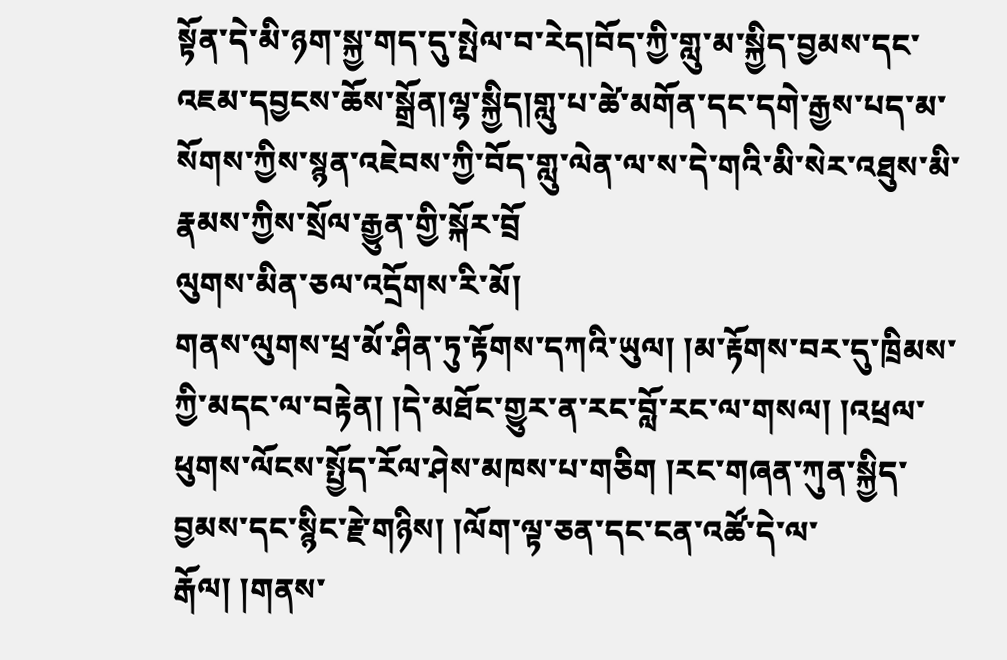སྟོན་དེ་མི་ཉག་སྐྱ་གད་དུ་སྤེལ་བ་རེད།བོད་ཀྱི་གླུ་མ་སྐྱིད་བྱམས་དང་འཇམ་དབྱངས་ཆོས་སྒྲོན།ལྷ་སྐྱིད།གླུ་པ་ཚེ་མགོན་དང་དགེ་རྒྱས་པད་མ་སོགས་ཀྱིས་སྙན་འཇེབས་ཀྱི་བོད་གླུ་ལེན་ལ་ས་དེ་གའི་མི་སེར་འཐུས་མི་རྣམས་ཀྱིས་སྲོལ་རྒྱུན་གྱི་སྐོར་བྲོ
ལུགས་མིན་ཅལ་འདྲོགས་རི་མོ།
གནས་ལུགས་ཕྲ་མོ་ཤིན་ཏུ་རྟོགས་དཀའི་ཡུལ། །མ་རྟོགས་བར་དུ་ཁྲིམས་ཀྱི་མདང་ལ་བརྟེན། །དེ་མཐོང་གྱུར་ན་རང་བློ་རང་ལ་གསལ། །འཕྲལ་ཕུགས་ལོངས་སྤྱོད་རོལ་ཤེས་མཁས་པ་གཅིག །རང་གཞན་ཀུན་སྐྱིད་བྱམས་དང་སྙིང་རྗེ་གཉིས། །ལོག་ལྟ་ཅན་དང་ངན་འཚོ་དེ་ལ་རྒོལ། །གནས་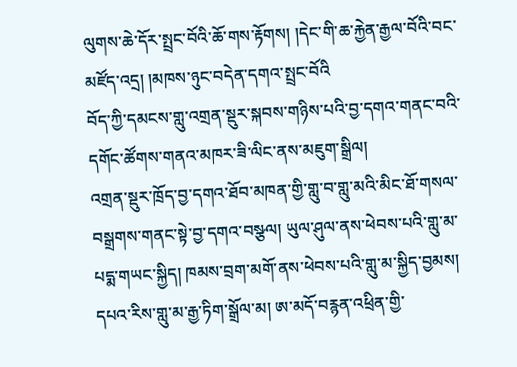ལུགས་ཆེ་དོར་སྤྲང་བོའི་ཆོ་གས་རྟོགས། །དེང་གི་ཆ་རྐྱེན་རྒྱལ་བོའི་བང་མཛོད་འདྲ། །མཁས་ཉུང་བདེན་དགའ་སྤྲང་བོའི
བོད་ཀྱི་དམངས་གླུ་འགྲན་སྡུར་སྐབས་གཉིས་པའི་བྱ་དགའ་གནང་བའི་དགོང་ཚོགས་གནའ་མཁར་ཟི་ལིང་ནས་མཇུག་སྒྲིལ།
འགྲན་སྡུར་ཁྲོད་བྱ་དགའ་ཐོབ་མཁན་གྱི་གླུ་བ་གླུ་མའི་མིང་ཐོ་གསལ་བསྒྲགས་གནང་སྟེ་བྱ་དགའ་བསྩལ། ཡུལ་ཤུལ་ནས་ཕེབས་པའི་གླུ་མ་པདྨ་གཡང་སྐྱིད། ཁམས་བྲག་མགོ་ནས་ཕེབས་པའི་གླུ་མ་སྐྱིད་བྱམས། དཔའ་རིས་གླུ་མ་རྒྱ་ཏིག་སྒྲོལ་མ། ཨ་མདོ་བརྙན་འཕྲིན་གྱི་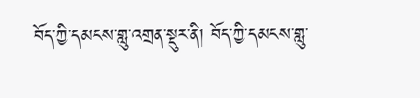བོད་ཀྱི་དམངས་གླུ་འགྲན་སྡུར་ནི། བོད་ཀྱི་དམངས་གླུ་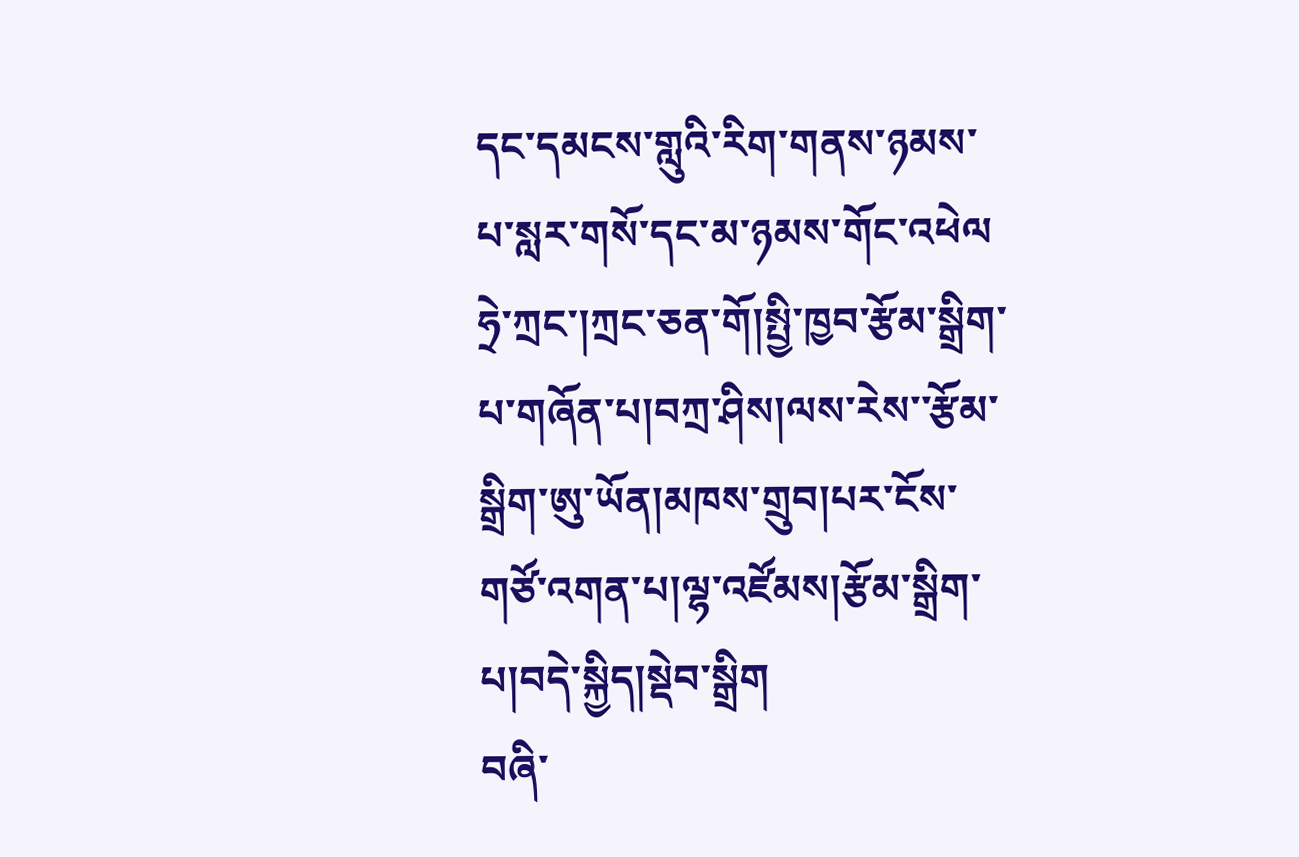དང་དམངས་གླུའི་རིག་གནས་ཉམས་པ་སླར་གསོ་དང་མ་ཉམས་གོང་འཕེལ
ཧྲེ་ཀྲང་།ཀྲང་ཅན་གོ།སྤྱི་ཁྱབ་རྩོམ་སྒྲིག་པ་གཞོན་པ།བཀྲ་ཤིས།ལས་རེས་་རྩོམ་སྒྲིག་ཨུ་ཡོན།མཁས་གྲུབ།པར་ངོས་གཙོ་འགན་པ།ལྷ་འཛོམས།རྩོམ་སྒྲིག་པ།བདེ་སྐྱིད།སྡེབ་སྒྲིག
བཞི་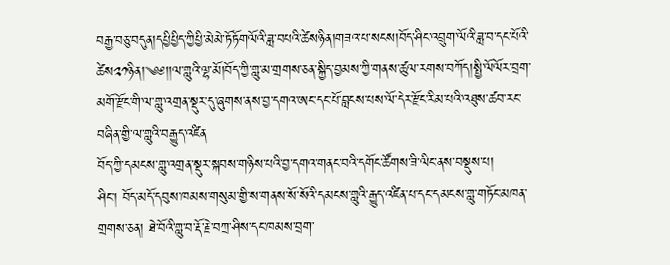བརྒྱ་བཅུ་བདུན།དཔྱིཔྱིད་ཀྱིཔྱི་མེམེ་ཏོཏོགལོའི་ཟླ་བཔའི་ཚེསཉིན།གཟའ་པ་སངས།བོད་ཤིང་འབྲུག་ལོའི་ཟླ་བ་དང་པོའི་ཚེས༢༡ཉིན།༄༅།།ལ་གླུའི་ལྷ་མོ།བོད་ཀྱི་གླུ་མ་གྲགས་ཅན་སྐྱིད་བྱམས་ཀྱི་གནས་ཚུལ་རགས་བཀོད།སྤྱི་ལོལོར་བྲག་མགོ་རྫོང་གི་ལ་གླུ་འགྲན་སྡུར་དུ་ཞུགས་ནས་བྱ་དགའ་ཨང་དང་པོ་བླངས་པས་ལོ་དེར་རྫོང་རིམ་པའི་འཐུས་ཚབ་རང་བཞིན་གྱི་ལ་གླུའི་བརྒྱུད་འཛིན
བོད་ཀྱི་དམངས་གླུ་འགྲན་སྡུར་སྐབས་གཉིས་པའི་བྱ་དགའ་གནང་བའི་དགོང་ཚོགས་ཟི་ལིང་ནས་བསྡུས་པ།
ཤིང་། བོད་མདོ་དབུས་ཁམས་གསུམ་གྱི་ས་གནས་སོ་སོའི་དམངས་གླུའི་རྒྱུད་འཛིན་པ་དང་དམངས་གླུ་གཏོང་མཁན་གྲགས་ཅན། ཐེ་བོའི་གླུ་བ་རྡོ་རྗེ་བཀྲ་ཤིས་དང་ཁམས་བྲག་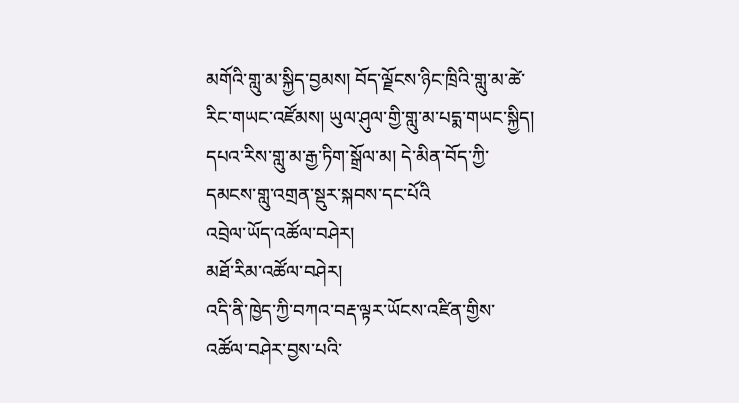མགོའི་གླུ་མ་སྐྱིད་བྱམས། བོད་ལྗོངས་ཉིང་ཁྲིའི་གླུ་མ་ཚེ་རིང་གཡང་འཛོམས། ཡུལ་ཤུལ་གྱི་གླུ་མ་པདྨ་གཡང་སྐྱིད། དཔའ་རིས་གླུ་མ་རྒྱ་ཏིག་སྒྲོལ་མ། དེ་མིན་བོད་ཀྱི་དམངས་གླུ་འགྲན་སྡུར་སྐབས་དང་པོའི
འབྲེལ་ཡོད་འཚོལ་བཤེར།
མཐོ་རིམ་འཚོལ་བཤེར།
འདི་ནི་ཁྱེད་ཀྱི་བཀའ་བརྡ་ལྟར་ཡོངས་འཛིན་གྱིས་འཚོལ་བཤེར་བྱས་པའི་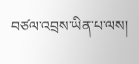བཙལ་འབྲས་ཡིན་པ་ལས།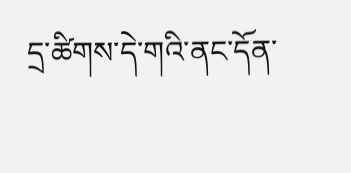དྲ་ཚིགས་དེ་གའི་ནང་དོན་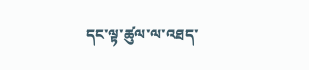དང་ལྟ་ཚུལ་ལ་འཐད་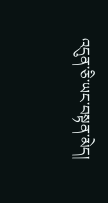འདུན་ཅི་ཡང་བསྟན་མེད།